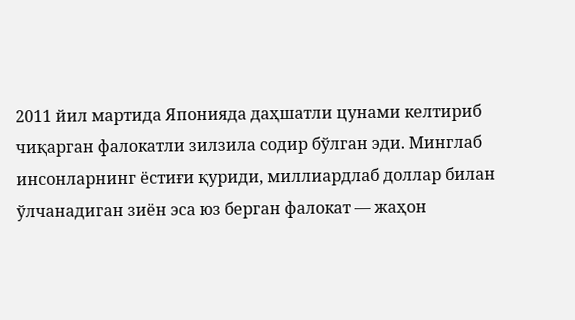2011 йил мартида Японияда даҳшатли цунами келтириб чиқарган фалокатли зилзила содир бўлган эди. Минглаб инсонларнинг ёстиғи қуриди, миллиардлаб доллар билан ўлчанадиган зиён эса юз берган фалокат — жаҳон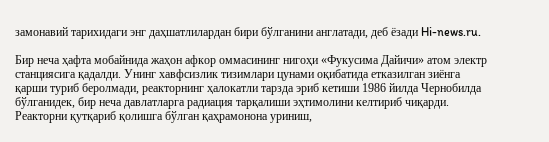замонавий тарихидаги энг даҳшатлилардан бири бўлганини англатади, деб ёзади Hi-news.ru.

Бир неча ҳафта мобайнида жаҳон афкор оммасининг нигоҳи «Фукусима Дайичи» атом электр станциясига қадалди. Унинг хавфсизлик тизимлари цунами оқибатида етказилган зиёнга қарши туриб беролмади, реакторнинг ҳалокатли тарзда эриб кетиши 1986 йилда Чернобилда бўлганидек, бир неча давлатларга радиация тарқалиши эҳтимолини келтириб чиқарди. Реакторни қутқариб қолишга бўлган қаҳрамонона уриниш,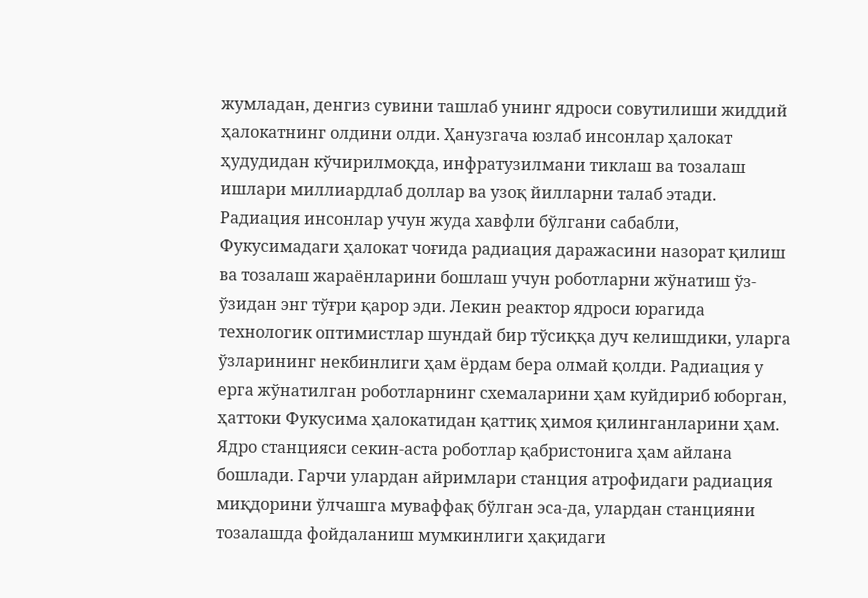жумладан, денгиз сувини ташлаб унинг ядроси совутилиши жиддий ҳалокатнинг олдини олди. Ҳанузгача юзлаб инсонлар ҳалокат ҳудудидан кўчирилмоқда, инфратузилмани тиклаш ва тозалаш ишлари миллиардлаб доллар ва узоқ йилларни талаб этади.
Радиация инсонлар учун жуда хавфли бўлгани сабабли, Фукусимадаги ҳалокат чоғида радиация даражасини назорат қилиш ва тозалаш жараёнларини бошлаш учун роботларни жўнатиш ўз-ўзидан энг тўғри қарор эди. Лекин реактор ядроси юрагида технологик оптимистлар шундай бир тўсиққа дуч келишдики, уларга ўзларининг некбинлиги ҳам ёрдам бера олмай қолди. Радиация у ерга жўнатилган роботларнинг схемаларини ҳам куйдириб юборган, ҳаттоки Фукусима ҳалокатидан қаттиқ ҳимоя қилинганларини ҳам. Ядро станцияси секин-аста роботлар қабристонига ҳам айлана бошлади. Гарчи улардан айримлари станция атрофидаги радиация миқдорини ўлчашга муваффақ бўлган эса-да, улардан станцияни тозалашда фойдаланиш мумкинлиги ҳақидаги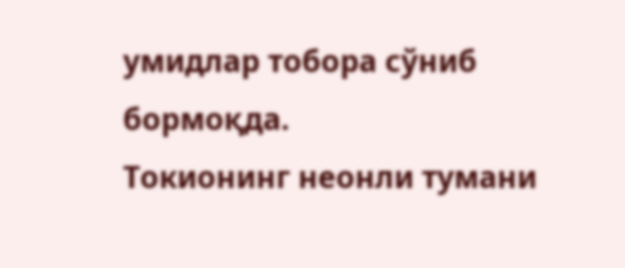умидлар тобора сўниб бормоқда.
Токионинг неонли тумани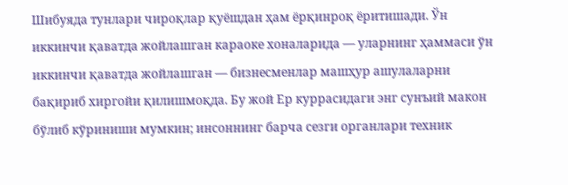Шибуяда тунлари чироқлар қуёшдан ҳам ёрқинроқ ёритишади. Ўн иккинчи қаватда жойлашган караоке хоналарида — уларнинг ҳаммаси ўн иккинчи қаватда жойлашган — бизнесменлар машҳур ашулаларни бақириб хиргойи қилишмоқда. Бу жой Ер куррасидаги энг сунъий макон бўлиб кўриниши мумкин; инсоннинг барча сезги органлари техник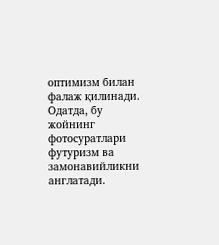оптимизм билан фалаж қилинади. Одатда, бу жойнинг фотосуратлари футуризм ва замонавийликни англатади.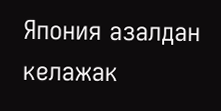Япония азалдан келажак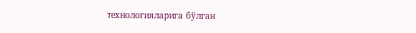технологияларига бўлган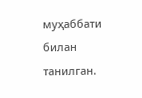муҳаббати билан танилган.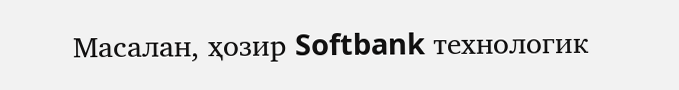Масалан, ҳозир Softbank технологик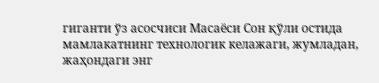гиганти ўз асосчиси Масаёси Сон қўли остида мамлакатнинг технологик келажаги, жумладан, жаҳондаги энг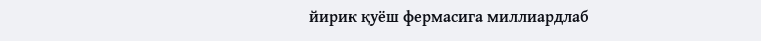йирик қуёш фермасига миллиардлаб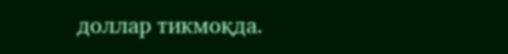доллар тикмоқда.